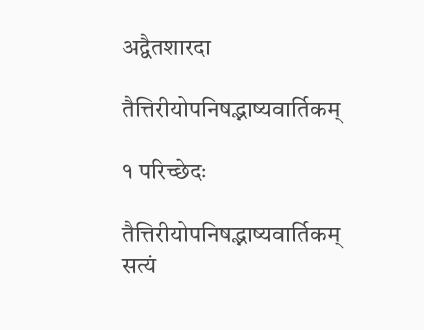अद्वैतशारदा

तैत्तिरीयोपनिषद्भाष्यवार्तिकम्

१ परिच्छेदः

तैत्तिरीयोपनिषद्भाष्यवार्तिकम्
सत्यं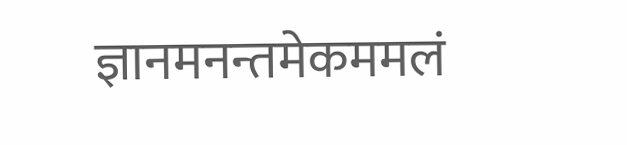ज्ञानमनन्तमेकममलं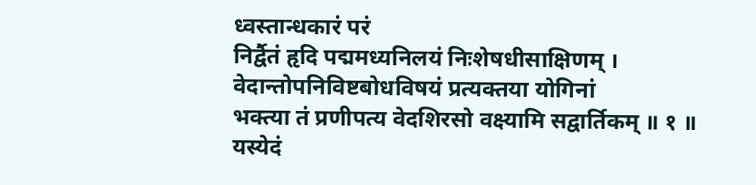ध्वस्तान्धकारं परं
निर्द्वैतं हृदि पद्ममध्यनिलयं निःशेषधीसाक्षिणम् ।
वेदान्तोपनिविष्टबोधविषयं प्रत्यक्तया योगिनां
भक्त्या तं प्रणीपत्य वेदशिरसो वक्ष्यामि सद्वार्तिकम् ॥ १ ॥
यस्येदं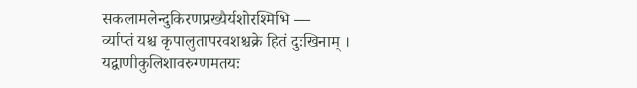सकलामलेन्दुकिरणप्रख्यैर्यशोरश्मिभि —
र्व्याप्तं यश्च कृपालुतापरवशश्चक्रे हितं दुःखिनाम् ।
यद्वाणीकुलिशावरुग्णमतयः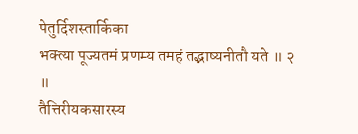पेतुर्दिशस्तार्किका
भक्त्या पूज्यतमं प्रणम्य तमहं तद्भाष्यनीतौ यते ॥ २ ॥
तैत्तिरीयकसारस्य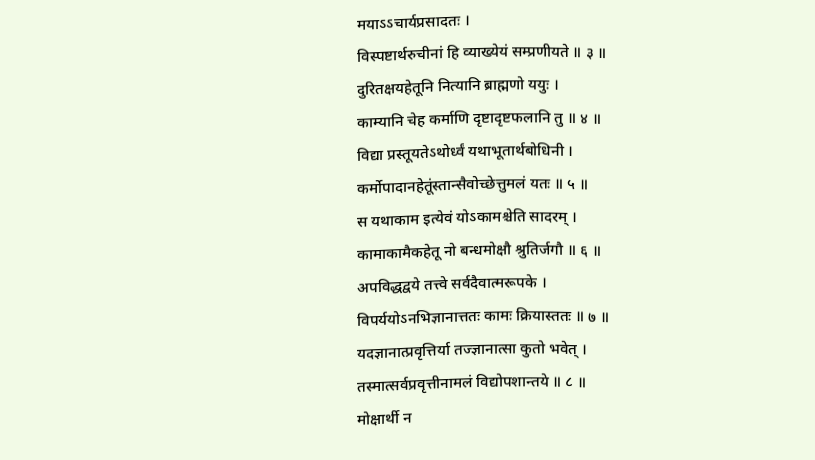मयाऽऽचार्यप्रसादतः ।
विस्पष्टार्थरुचीनां हि व्याख्येयं सम्प्रणीयते ॥ ३ ॥
दुरितक्षयहेतूनि नित्यानि ब्राह्मणो ययुः ।
काम्यानि चेह कर्माणि दृष्टादृष्टफलानि तु ॥ ४ ॥
विद्या प्रस्तूयतेऽथोर्ध्वं यथाभूतार्थबोधिनी ।
कर्मोपादानहेतूंस्तान्सैवोच्छेत्तुमलं यतः ॥ ५ ॥
स यथाकाम इत्येवं योऽकामश्चेति सादरम् ।
कामाकामैकहेतू नो बन्धमोक्षौ श्रुतिर्जगौ ॥ ६ ॥
अपविद्धद्वये तत्त्वे सर्वदैवात्मरूपके ।
विपर्ययोऽनभिज्ञानात्ततः कामः क्रियास्ततः ॥ ७ ॥
यदज्ञानात्प्रवृत्तिर्या तज्ज्ञानात्सा कुतो भवेत् ।
तस्मात्सर्वप्रवृत्तीनामलं विद्योपशान्तये ॥ ८ ॥
मोक्षार्थी न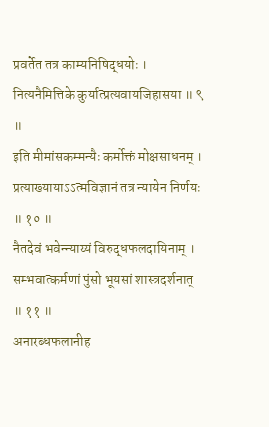प्रवर्तेत तत्र काम्यनिषिद्धयोः ।
नित्यनैमित्तिके कुर्यात्प्रत्यवायजिहासया ॥ ९ ॥
इति मीमांसकम्मन्यैः कर्मोक्तं मोक्षसाधनम् ।
प्रत्याख्यायाऽऽत्मविज्ञानं तत्र न्यायेन निर्णयः ॥ १० ॥
नैतदेवं भवेन्न्याय्यं विरुद्धफलदायिनाम् ।
सम्भवात्कर्मणां पुंसो भूयसां शास्त्रदर्शनात् ॥ ११ ॥
अनारब्धफलानीह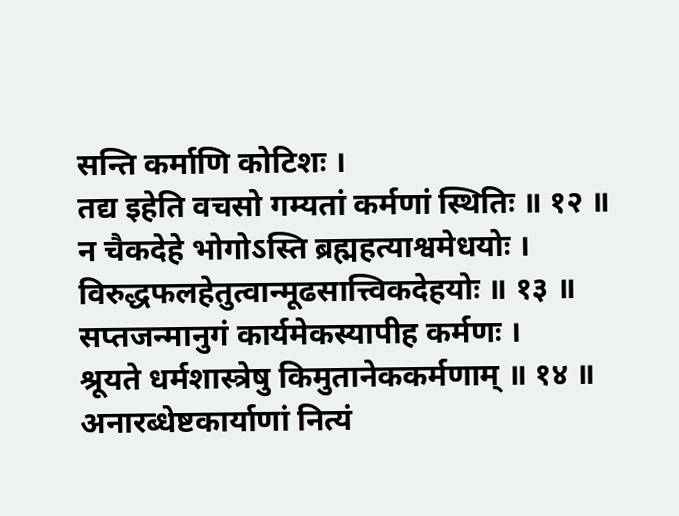सन्ति कर्माणि कोटिशः ।
तद्य इहेति वचसो गम्यतां कर्मणां स्थितिः ॥ १२ ॥
न चैकदेहे भोगोऽस्ति ब्रह्महत्याश्वमेधयोः ।
विरुद्धफलहेतुत्वान्मूढसात्त्विकदेहयोः ॥ १३ ॥
सप्तजन्मानुगं कार्यमेकस्यापीह कर्मणः ।
श्रूयते धर्मशास्त्रेषु किमुतानेककर्मणाम् ॥ १४ ॥
अनारब्धेष्टकार्याणां नित्यं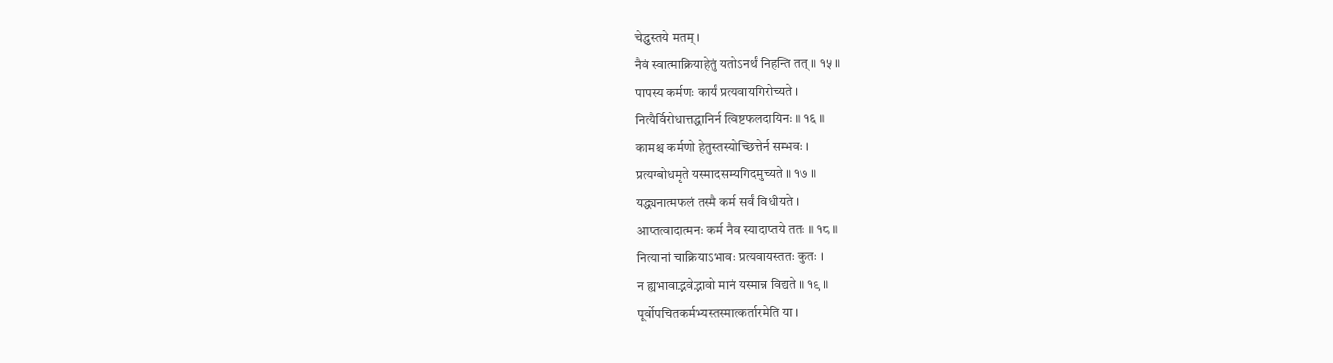चेद्ध्वस्तये मतम् ।
नैवं स्वात्माक्रियाहेतुं यतोऽनर्थं निहन्ति तत् ॥ १५ ॥
पापस्य कर्मणः कार्यं प्रत्यवायगिरोच्यते ।
नित्यैर्विरोधात्तद्धानिर्न त्विष्टफलदायिनः ॥ १६ ॥
कामश्च कर्मणो हेतुस्तस्योच्छित्तेर्न सम्भवः ।
प्रत्यग्बोधमृते यस्मादसम्यगिदमुच्यते ॥ १७ ॥
यद्ध्यनात्मफलं तस्मै कर्म सर्वं विधीयते ।
आप्तत्वादात्मनः कर्म नैव स्यादाप्तये ततः ॥ १८ ॥
नित्यानां चाक्रियाऽभावः प्रत्यवायस्ततः कुतः ।
न ह्यभावाद्भवेद्भावो मानं यस्मान्न विद्यते ॥ १९ ॥
पूर्वोपचितकर्मभ्यस्तस्मात्कर्तारमेति या ।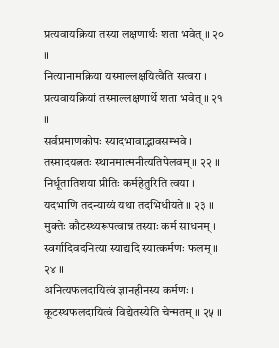प्रत्यवायक्रिया तस्या लक्षणार्थः शता भवेत् ॥ २० ॥
नित्यानामक्रिया यस्माल्लक्षयित्वैति सत्वरा ।
प्रत्यवायक्रियां तस्माल्लक्षणार्थे शता भवेत् ॥ २१ ॥
सर्वप्रमाणकोपः स्यादभावाद्भावसम्भवे ।
तस्मादयत्नतः स्थानमात्मनीत्यतिपेलवम् ॥ २२ ॥
निर्धूतातिशया प्रीतिः कर्महेतुरिति त्वया ।
यदभाणि तदन्याय्यं यथा तदभिधीयते ॥ २३ ॥
मुक्तेः कौटस्थ्यरूपत्वान्न तस्याः कर्म साधनम् ।
स्वर्गादिवदनित्या स्याद्यदि स्यात्कर्मणः फलम् ॥ २४ ॥
अनित्यफलदायित्वं ज्ञानहीनस्य कर्मणः ।
कूटस्थफलदायित्वं विद्येतस्येति चेन्मतम् ॥ २५ ॥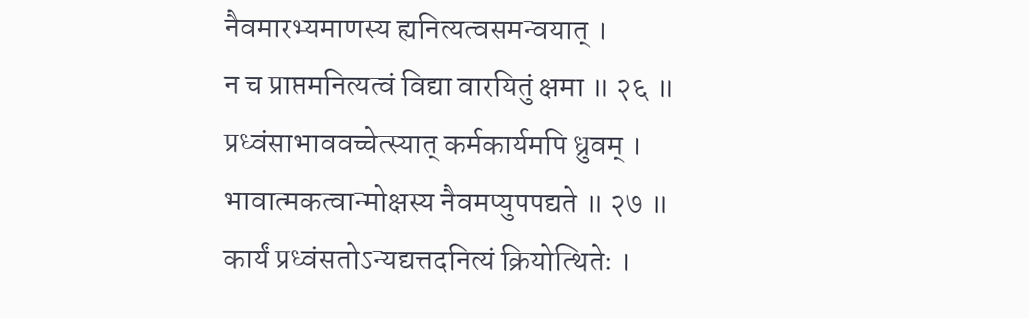नैवमारभ्यमाणस्य ह्यनित्यत्वसमन्वयात् ।
न च प्राप्तमनित्यत्वं विद्या वारयितुं क्षमा ॥ २६ ॥
प्रध्वंसाभाववच्चेत्स्यात् कर्मकार्यमपि ध्रुवम् ।
भावात्मकत्वान्मोक्षस्य नैवमप्युपपद्यते ॥ २७ ॥
कार्यं प्रध्वंसतोऽन्यद्यत्तदनित्यं क्रियोत्थितेः ।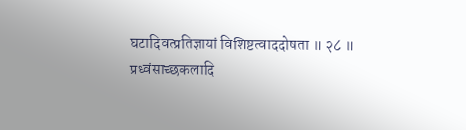घटादिवत्प्रतिज्ञायां विशिष्टत्वाददोषता ॥ २८ ॥
प्रध्वंसाच्छकलादि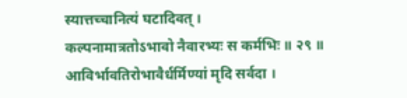स्यात्तच्चानित्यं घटादिवत् ।
कल्पनामात्रतोऽभावो नैवारभ्यः स कर्मभिः ॥ २९ ॥
आविर्भावतिरोभावैर्धर्मिण्यां मृदि सर्वदा ।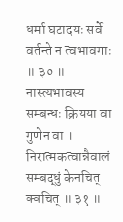धर्मा घटादयः सर्वे वर्तन्ते न त्वभावगाः ॥ ३० ॥
नास्त्यभावस्य सम्बन्धः क्रियया वा गुणेन वा ।
निरात्मकत्वान्नैवालं सम्बद्धुं केनचित् क्वचित् ॥ ३१ ॥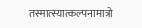तस्मात्स्यात्कल्पनामात्रो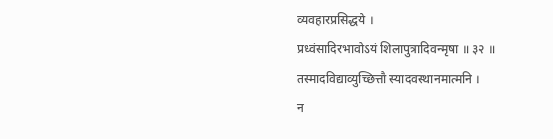व्यवहारप्रसिद्धये ।
प्रध्वंसादिरभावोऽयं शिलापुत्रादिवन्मृषा ॥ ३२ ॥
तस्मादविद्याव्युच्छित्तौ स्यादवस्थानमात्मनि ।
न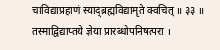चाविद्याप्रहाणं स्याद्ब्रह्मविद्यामृते क्वचित् ॥ ३३ ॥
तस्माद्विद्याप्तये ज्ञेया प्रारब्धोपनिषत्परा ।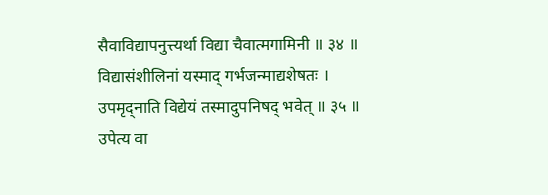सैवाविद्यापनुत्त्यर्था विद्या चैवात्मगामिनी ॥ ३४ ॥
विद्यासंशीलिनां यस्माद् गर्भजन्माद्यशेषतः ।
उपमृद्नाति विद्येयं तस्मादुपनिषद् भवेत् ॥ ३५ ॥
उपेत्य वा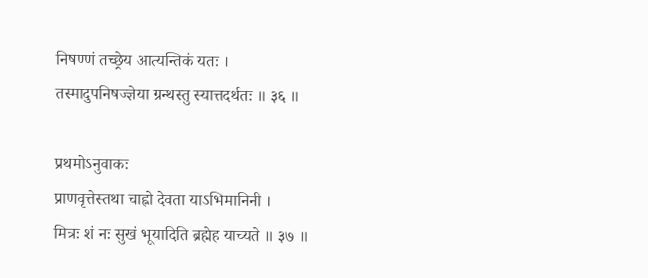निषण्णं तच्छ्रेय आत्यन्तिकं यतः ।
तस्मादुपनिषज्ज्ञेया ग्रन्थस्तु स्यात्तदर्थतः ॥ ३६ ॥

प्रथमोऽनुवाकः
प्राणवृत्तेस्तथा चाह्नो देवता याऽभिमानिनी ।
मित्रः शं नः सुखं भूयादिति ब्रह्मेह याच्यते ॥ ३७ ॥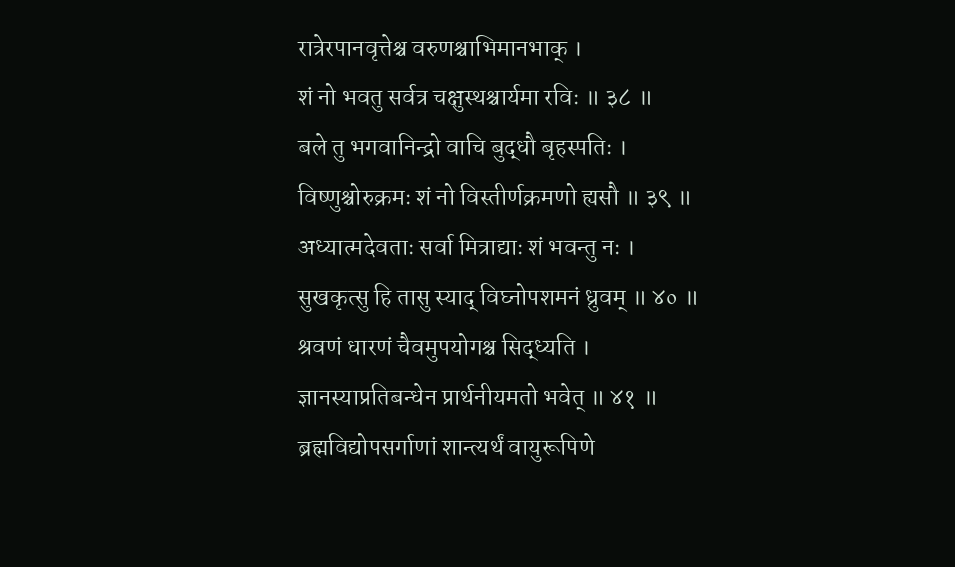रात्रेरपानवृत्तेश्च वरुणश्चाभिमानभाक् ।
शं नो भवतु सर्वत्र चक्षुस्थश्चार्यमा रविः ॥ ३८ ॥
बले तु भगवानिन्द्रो वाचि बुद्धौ बृहस्पतिः ।
विष्णुश्चोरुक्रमः शं नो विस्तीर्णक्रमणो ह्यसौ ॥ ३९ ॥
अध्यात्मदेवताः सर्वा मित्राद्याः शं भवन्तु नः ।
सुखकृत्सु हि तासु स्याद् विघ्नोपशमनं ध्रुवम् ॥ ४० ॥
श्रवणं धारणं चैवमुपयोगश्च सिद्ध्यति ।
ज्ञानस्याप्रतिबन्धेन प्रार्थनीयमतो भवेत् ॥ ४१ ॥
ब्रह्मविद्योपसर्गाणां शान्त्यर्थं वायुरूपिणे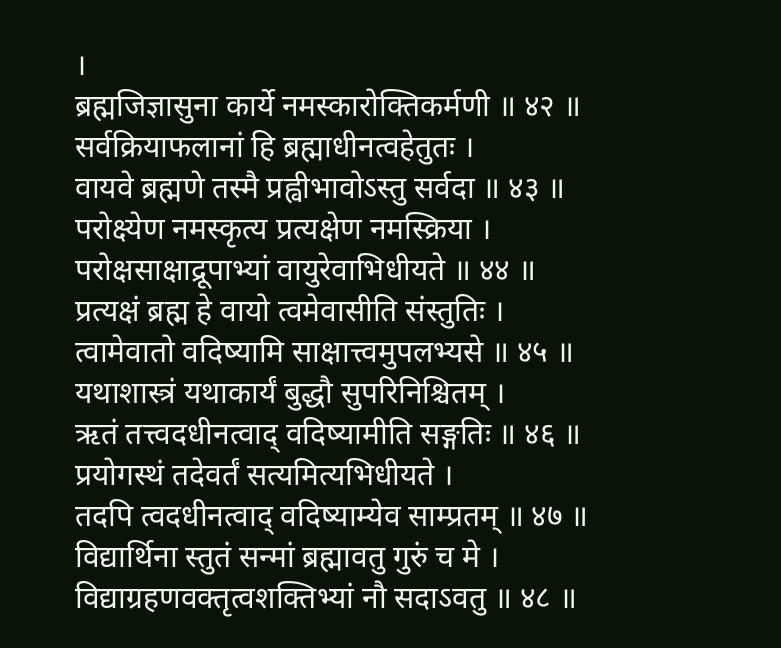।
ब्रह्मजिज्ञासुना कार्ये नमस्कारोक्तिकर्मणी ॥ ४२ ॥
सर्वक्रियाफलानां हि ब्रह्माधीनत्वहेतुतः ।
वायवे ब्रह्मणे तस्मै प्रह्वीभावोऽस्तु सर्वदा ॥ ४३ ॥
परोक्ष्येण नमस्कृत्य प्रत्यक्षेण नमस्क्रिया ।
परोक्षसाक्षाद्रूपाभ्यां वायुरेवाभिधीयते ॥ ४४ ॥
प्रत्यक्षं ब्रह्म हे वायो त्वमेवासीति संस्तुतिः ।
त्वामेवातो वदिष्यामि साक्षात्त्वमुपलभ्यसे ॥ ४५ ॥
यथाशास्त्रं यथाकार्यं बुद्धौ सुपरिनिश्चितम् ।
ऋतं तत्त्वदधीनत्वाद् वदिष्यामीति सङ्गतिः ॥ ४६ ॥
प्रयोगस्थं तदेवर्तं सत्यमित्यभिधीयते ।
तदपि त्वदधीनत्वाद् वदिष्याम्येव साम्प्रतम् ॥ ४७ ॥
विद्यार्थिना स्तुतं सन्मां ब्रह्मावतु गुरुं च मे ।
विद्याग्रहणवक्तृत्वशक्तिभ्यां नौ सदाऽवतु ॥ ४८ ॥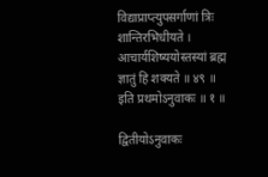विद्याप्राप्त्युपसर्गाणां त्रिः शान्तिरभिधीयते ।
आचार्यशिष्ययोस्तस्यां ब्रह्म ज्ञातुं हि शक्यते ॥ ४९ ॥
इति प्रथमोऽनुवाकः ॥ १ ॥

द्वितीयोऽनुवाकः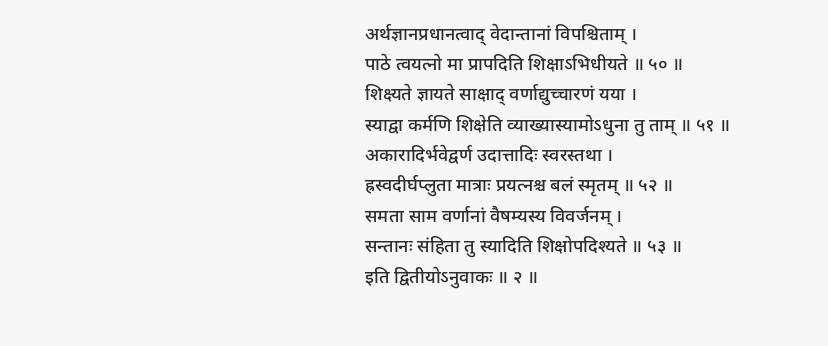अर्थज्ञानप्रधानत्वाद् वेदान्तानां विपश्चिताम् ।
पाठे त्वयत्नो मा प्रापदिति शिक्षाऽभिधीयते ॥ ५० ॥
शिक्ष्यते ज्ञायते साक्षाद् वर्णाद्युच्चारणं यया ।
स्याद्वा कर्मणि शिक्षेति व्याख्यास्यामोऽधुना तु ताम् ॥ ५१ ॥
अकारादिर्भवेद्वर्ण उदात्तादिः स्वरस्तथा ।
ह्रस्वदीर्घप्लुता मात्राः प्रयत्नश्च बलं स्मृतम् ॥ ५२ ॥
समता साम वर्णानां वैषम्यस्य विवर्जनम् ।
सन्तानः संहिता तु स्यादिति शिक्षोपदिश्यते ॥ ५३ ॥
इति द्वितीयोऽनुवाकः ॥ २ ॥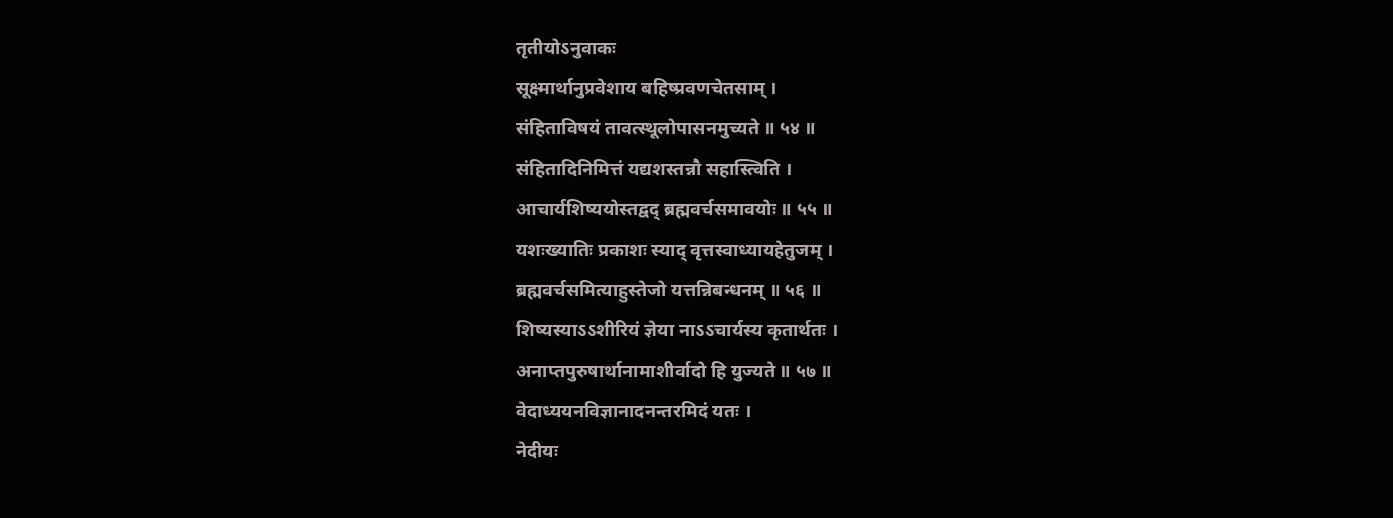तृतीयोऽनुवाकः
सूक्ष्मार्थानुप्रवेशाय बहिष्प्रवणचेतसाम् ।
संहिताविषयं तावत्स्थूलोपासनमुच्यते ॥ ५४ ॥
संहितादिनिमित्तं यद्यशस्तन्नौ सहास्त्विति ।
आचार्यशिष्ययोस्तद्वद् ब्रह्मवर्चसमावयोः ॥ ५५ ॥
यशःख्यातिः प्रकाशः स्याद् वृत्तस्वाध्यायहेतुजम् ।
ब्रह्मवर्चसमित्याहुस्तेजो यत्तन्निबन्धनम् ॥ ५६ ॥
शिष्यस्याऽऽशीरियं ज्ञेया नाऽऽचार्यस्य कृतार्थतः ।
अनाप्तपुरुषार्थानामाशीर्वादो हि युज्यते ॥ ५७ ॥
वेदाध्ययनविज्ञानादनन्तरमिदं यतः ।
नेदीयः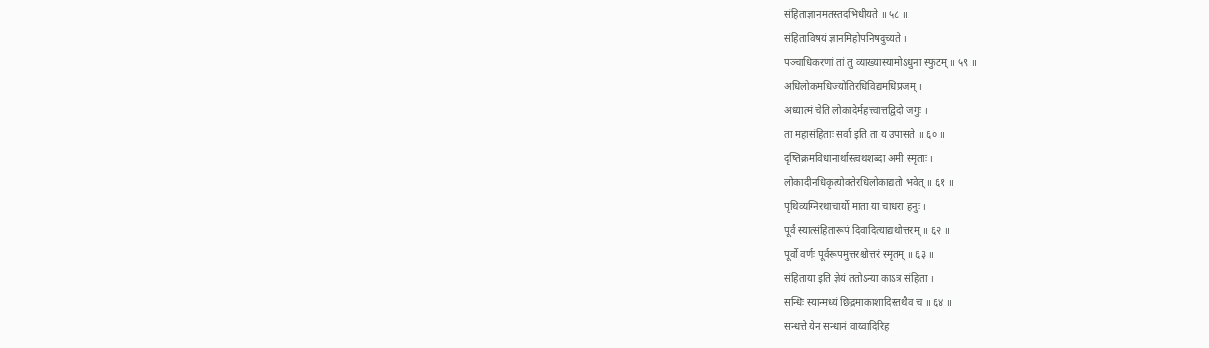संहिताज्ञानमतस्तदभिधीयते ॥ ५८ ॥
संहिताविषयं ज्ञानमिहोपनिषदुच्यते ।
पञ्चाधिकरणां तां तु व्याख्यास्यामोऽधुना स्फुटम् ॥ ५९ ॥
अधिलोकमधिज्योतिरधिविद्यमधिप्रजम् ।
अध्यात्मं चेति लोकादेर्महत्त्वात्तद्विदो जगुः ।
ता महासंहिताः सर्वा इति ता य उपासते ॥ ६० ॥
दृष्तिक्रमविधानार्थास्त्वथशब्दा अमी स्मृताः ।
लोकादीनधिकृत्योक्तेरधिलोकाद्यतो भवेत् ॥ ६१ ॥
पृथिव्यग्निरथाचार्यो माता या चाधरा हनुः ।
पूर्वं स्यात्संहितारूपं दिवादित्याद्यथोत्तरम् ॥ ६२ ॥
पूर्वो वर्णः पूर्वरूपमुत्तरश्चोत्तरं स्मृतम् ॥ ६३ ॥
संहिताया इति ज्ञेयं ततोऽन्या काऽत्र संहिता ।
सन्धिः स्यान्मध्यं छिद्रमाकाशादिस्तथैव च ॥ ६४ ॥
सन्धत्ते येन सन्धानं वाय्वादिरिह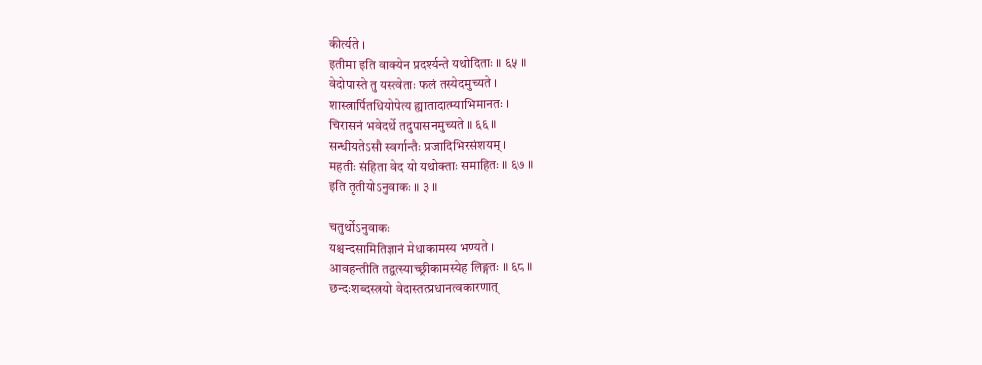कीर्त्यते ।
इतीमा इति वाक्येन प्रदर्श्यन्ते यथोदिताः ॥ ६५ ॥
वेदोपास्ते तु यस्त्वेताः फलं तस्येदमुच्यते ।
शास्त्रार्पितधियोपेत्य ह्यातादात्म्याभिमानतः ।
चिरासनं भवेदर्थे तदुपासनमुच्यते ॥ ६६ ॥
सन्धीयतेऽसौ स्वर्गान्तैः प्रजादिभिरसंशयम् ।
महतीः संहिता वेद यो यथोक्ताः समाहितः ॥ ६७ ॥
इति तृतीयोऽनुवाकः ॥ ३ ॥

चतुर्थोऽनुवाकः
यश्चन्दसामितिज्ञानं मेधाकामस्य भण्यते ।
आवहन्तीति तद्वत्स्याच्छ्रीकामस्येह लिङ्गतः ॥ ६८ ॥
छन्दःशब्दस्त्रयो वेदास्तत्प्रधानत्वकारणात्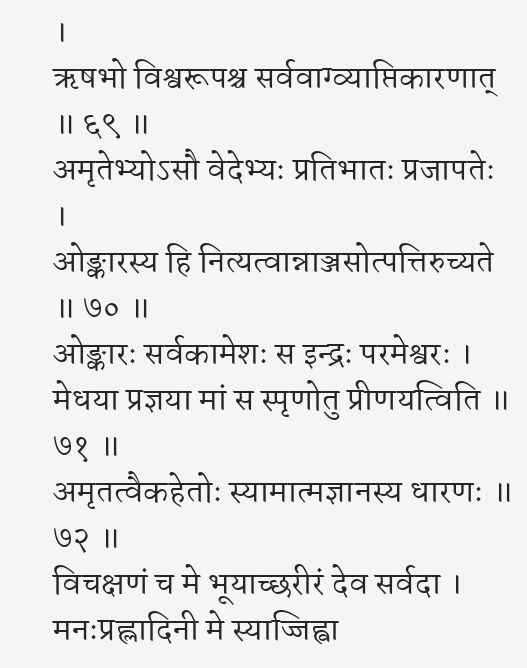।
ऋषभो विश्वरूपश्च सर्ववाग्व्याप्तिकारणात् ॥ ६९ ॥
अमृतेभ्योऽसौ वेदेभ्यः प्रतिभातः प्रजापतेः ।
ओङ्कारस्य हि नित्यत्वान्नाञ्जसोत्पत्तिरुच्यते ॥ ७० ॥
ओङ्कारः सर्वकामेशः स इन्द्रः परमेश्वरः ।
मेधया प्रज्ञया मां स स्पृणोतु प्रीणयत्विति ॥ ७१ ॥
अमृतत्वैकहेतोः स्यामात्मज्ञानस्य धारणः ॥ ७२ ॥
विचक्षणं च मे भूयाच्छरीरं देव सर्वदा ।
मनःप्रह्लादिनी मे स्याज्जिह्वा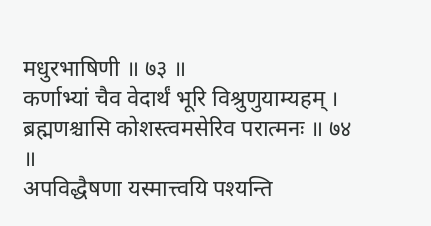मधुरभाषिणी ॥ ७३ ॥
कर्णाभ्यां चैव वेदार्थं भूरि विश्रुणुयाम्यहम् ।
ब्रह्मणश्चासि कोशस्त्वमसेरिव परात्मनः ॥ ७४ ॥
अपविद्धैषणा यस्मात्त्वयि पश्यन्ति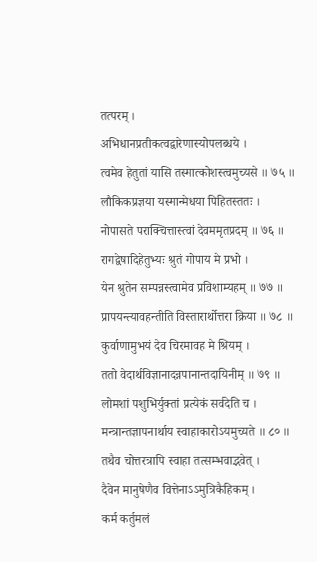तत्परम् ।
अभिधानप्रतीकत्वद्वारेणास्योपलब्धये ।
त्वमेव हेतुतां यासि तस्मात्कोशस्त्वमुच्यसे ॥ ७५ ॥
लौकिकप्रज्ञया यस्मान्मेधया पिहितस्ततः ।
नोपासते पराक्चित्तास्त्वां देवममृतप्रदम् ॥ ७६ ॥
रागद्वेषादिहेतुभ्यः श्रुतं गोपाय मे प्रभो ।
येन श्रुतेन सम्पन्नस्त्वामेव प्रविशाम्यहम् ॥ ७७ ॥
प्रापयन्त्यावहन्तीति विस्तारार्थोत्तरा क्रिया ॥ ७८ ॥
कुर्वाणामुभयं देव चिरमावह मे श्रियम् ।
ततो वेदार्थविज्ञानादन्नपानान्तदायिनीम् ॥ ७९ ॥
लोमशां पशुभिर्युक्तां प्रत्येकं सर्वदेति च ।
मन्त्रान्तज्ञापनार्थाय स्वाहाकारोऽयमुच्यते ॥ ८० ॥
तथैव चोत्तरत्रापि स्वाहा तत्सम्भवाद्भवेत् ।
दैवेन मानुषेणैव वित्तेनाऽऽमुत्रिकैहिकम् ।
कर्म कर्तुमलं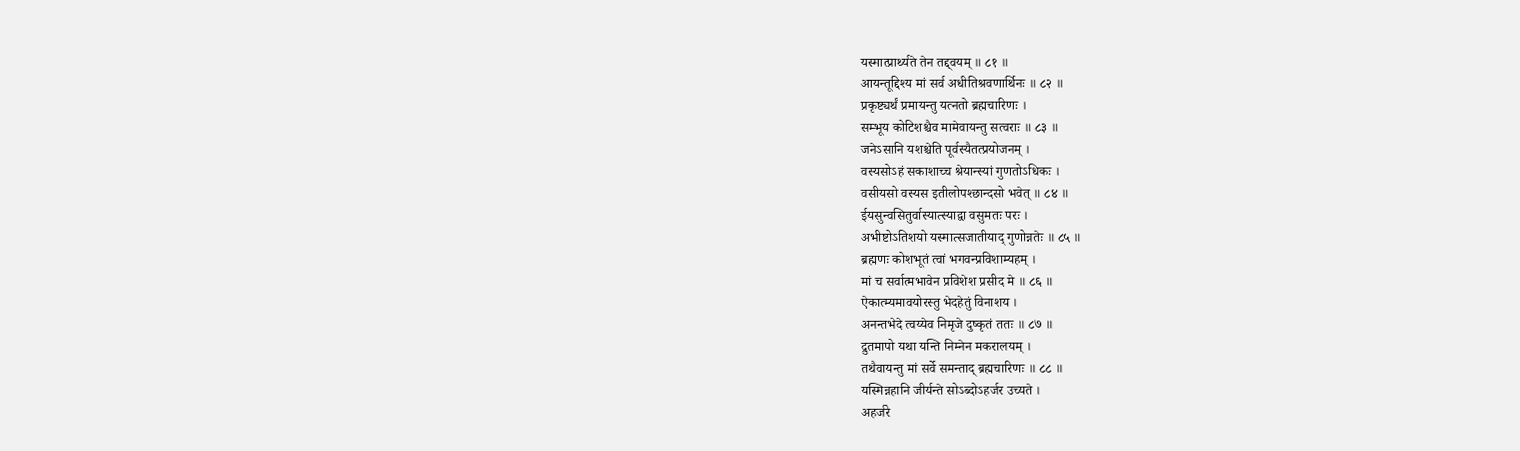यस्मात्प्रार्थ्यते तेन तद्द्वयम् ॥ ८१ ॥
आयन्तूद्दिश्य मां सर्व अधीतिश्रवणार्थिनः ॥ ८२ ॥
प्रकृष्ट्यर्थं प्रमायन्तु यत्नतो ब्रह्मचारिणः ।
सम्भूय कोटिशश्चैव मामेवायन्तु सत्वराः ॥ ८३ ॥
जनेऽसानि यशश्चेति पूर्वस्यैतत्प्रयोजनम् ।
वस्यसोऽहं सकाशाच्च श्रेयान्स्यां गुणतोऽधिकः ।
वसीयसो वस्यस इतीलोपश्छान्दसो भवेत् ॥ ८४ ॥
ईयसुन्वसितुर्वास्यात्स्याद्वा वसुमतः परः ।
अभीष्टोऽतिशयो यस्मात्सजातीयाद् गुणोन्नतेः ॥ ८५ ॥
ब्रह्मणः कोशभूतं त्वां भगवन्प्रविशाम्यहम् ।
मां च सर्वात्मभावेन प्रविशेश प्रसीद मे ॥ ८६ ॥
ऐकात्म्यमावयोरस्तु भेदहेतुं विनाशय ।
अनन्तभेदे त्वय्येव निमृजे दुष्कृतं ततः ॥ ८७ ॥
द्रुतमापो यथा यन्ति निम्नेन मकरालयम् ।
तथैवायन्तु मां सर्वे समन्ताद् ब्रह्मचारिणः ॥ ८८ ॥
यस्मिन्नहानि जीर्यन्ते सोऽब्दोऽहर्जर उच्यते ।
अहर्जरे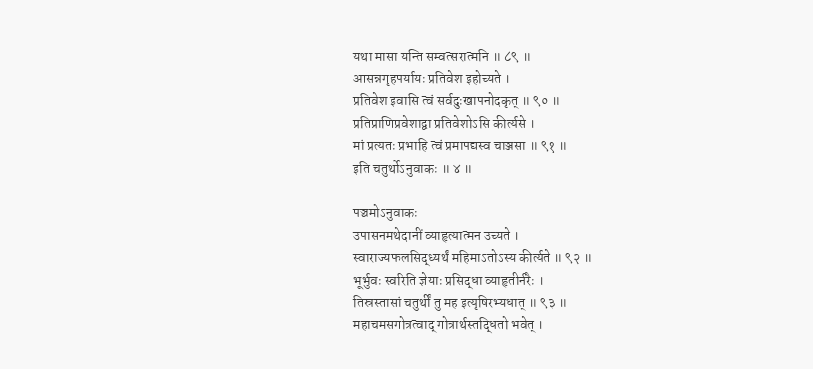यथा मासा यन्ति सम्वत्सरात्मनि ॥ ८९ ॥
आसन्नगृहपर्यायः प्रतिवेश इहोच्यते ।
प्रतिवेश इवासि त्वं सर्वदुःखापनोदकृत् ॥ ९० ॥
प्रतिप्राणिप्रवेशाद्वा प्रतिवेशोऽसि कीर्त्यसे ।
मां प्रत्यतः प्रभाहि त्वं प्रमापद्यस्व चाञ्जसा ॥ ९१ ॥
इति चतुर्थोऽनुवाकः ॥ ४ ॥

पञ्चमोऽनुवाकः
उपासनमथेदानीं व्याहृत्यात्मन उच्यते ।
स्वाराज्यफलसिद्ध्यर्थं महिमाऽतोऽस्य कीर्त्यते ॥ ९२ ॥
भूर्भुवः स्वरिति ज्ञेयाः प्रसिद्धा व्याहृतीर्नरैः ।
तिस्रस्तासां चतुर्थीं तु मह इत्यृषिरभ्यधात् ॥ ९३ ॥
महाचमसगोत्रत्वाद् गोत्रार्थस्तद्धितो भवेत् ।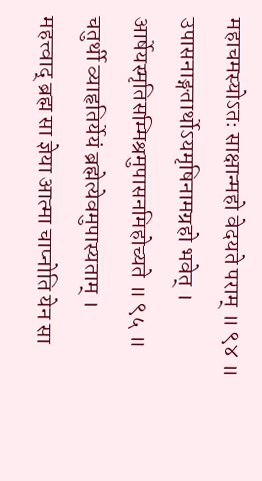महाचमस्योऽतः साक्षान्महो वेदयते पराम् ॥ ९४ ॥
उपासनाङ्गतार्थोऽयमृषिनामग्रहो भवेत् ।
आर्षेयस्मृतिसम्मिश्रमुपासनमिहोच्यते ॥ ९५ ॥
चतुर्थी व्याहृतिर्येयं ब्रह्मेत्येवमुपास्यताम् ।
महत्त्वाद् ब्रह्म सा ज्ञेया आत्मा चाप्नोति येन सा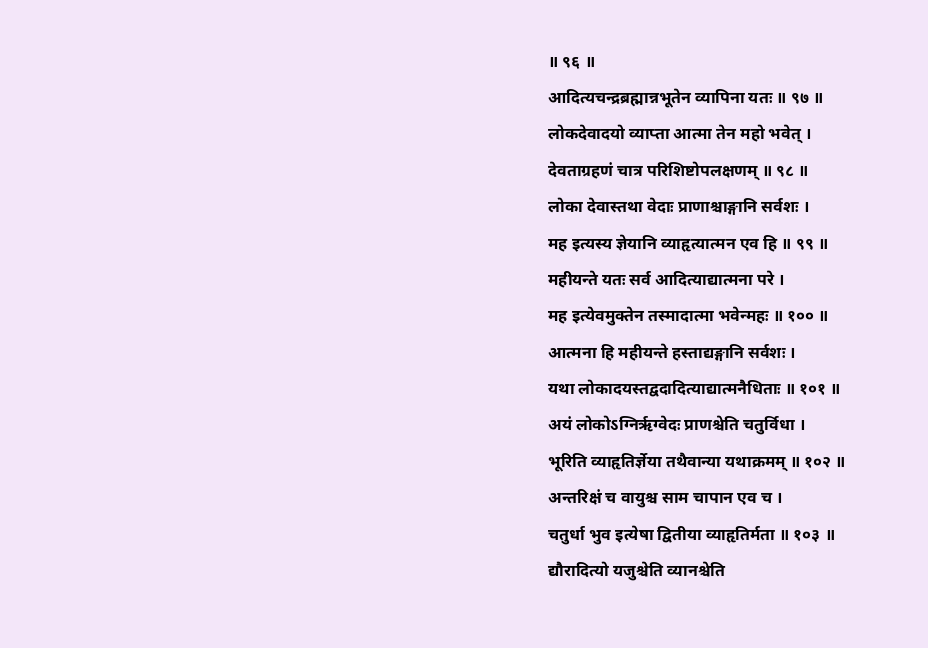॥ ९६ ॥
आदित्यचन्द्रब्रह्मान्नभूतेन व्यापिना यतः ॥ ९७ ॥
लोकदेवादयो व्याप्ता आत्मा तेन महो भवेत् ।
देवताग्रहणं चात्र परिशिष्टोपलक्षणम् ॥ ९८ ॥
लोका देवास्तथा वेदाः प्राणाश्चाङ्गानि सर्वशः ।
मह इत्यस्य ज्ञेयानि व्याहृत्यात्मन एव हि ॥ ९९ ॥
महीयन्ते यतः सर्व आदित्याद्यात्मना परे ।
मह इत्येवमुक्तेन तस्मादात्मा भवेन्महः ॥ १०० ॥
आत्मना हि महीयन्ते हस्ताद्यङ्गानि सर्वशः ।
यथा लोकादयस्तद्वदादित्याद्यात्मनैधिताः ॥ १०१ ॥
अयं लोकोऽग्निरृग्वेदः प्राणश्चेति चतुर्विधा ।
भूरिति व्याहृतिर्ज्ञेया तथैवान्या यथाक्रमम् ॥ १०२ ॥
अन्तरिक्षं च वायुश्च साम चापान एव च ।
चतुर्धा भुव इत्येषा द्वितीया व्याहृतिर्मता ॥ १०३ ॥
द्यौरादित्यो यजुश्चेति व्यानश्चेति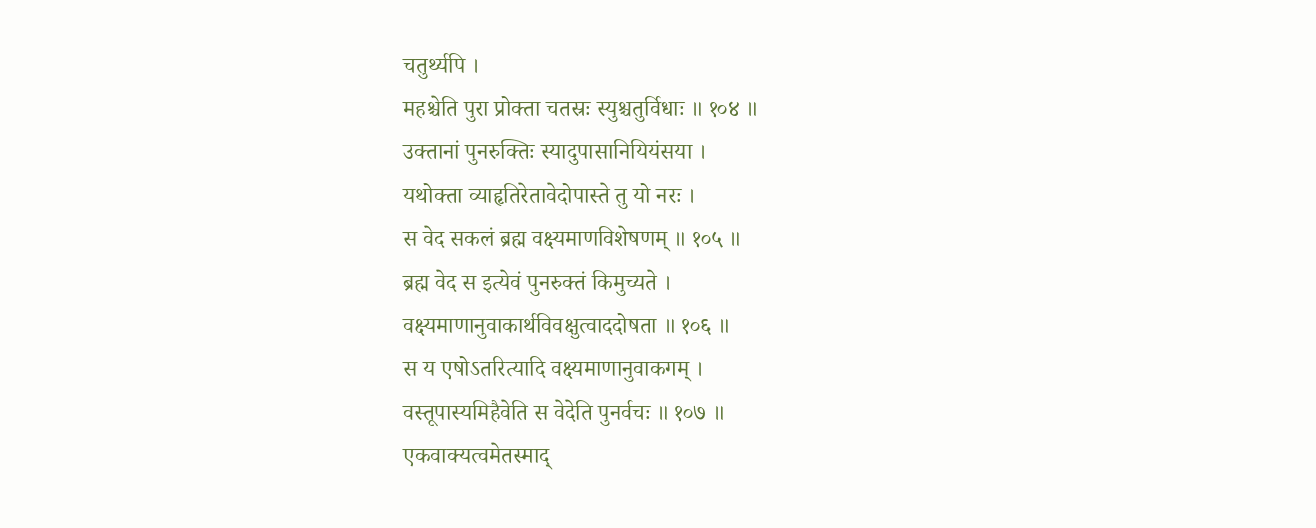चतुर्थ्यपि ।
महश्चेति पुरा प्रोक्ता चतस्रः स्युश्चतुर्विधाः ॥ १०४ ॥
उक्तानां पुनरुक्तिः स्यादुपासानियियंसया ।
यथोक्ता व्याहृतिरेतावेदोपास्ते तु यो नरः ।
स वेद सकलं ब्रह्म वक्ष्यमाणविशेषणम् ॥ १०५ ॥
ब्रह्म वेद स इत्येवं पुनरुक्तं किमुच्यते ।
वक्ष्यमाणानुवाकार्थविवक्षुत्वाददोषता ॥ १०६ ॥
स य एषोऽतरित्यादि वक्ष्यमाणानुवाकगम् ।
वस्तूपास्यमिहैवेति स वेदेति पुनर्वचः ॥ १०७ ॥
एकवाक्यत्वमेतस्माद्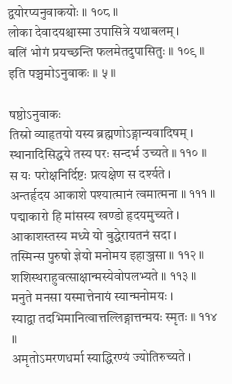द्वयोरप्यनुवाकयोः ॥ १०८ ॥
लोका देवादयश्चास्मा उपासित्रे यथाबलम् ।
बलिं भोगं प्रयच्छन्ति फलमेतदुपासितुः ॥ १०९ ॥
इति पञ्चमोऽनुवाकः ॥ ५ ॥

षष्ठोऽनुवाकः
तिस्रो व्याहृतयो यस्य ब्रह्मणोऽङ्गान्यवादिषम् ।
स्थानादिसिद्धये तस्य परः सन्दर्भ उच्यते ॥ ११० ॥
स यः परोक्षनिर्दिष्टः प्रत्यक्षेण स दर्श्यते ।
अन्तर्हृदय आकाशे पश्यात्मानं त्वमात्मना ॥ १११ ॥
पद्माकारो हि मांसस्य खण्डो हृदयमुच्यते ।
आकाशस्तस्य मध्ये यो बुद्धेरायतनं सदा ।
तस्मिन्स पुरुषो ज्ञेयो मनोमय इहाञ्जसा ॥ ११२ ॥
शशिस्थराहुवत्साक्षान्मस्येवोपलभ्यते ॥ ११३ ॥
मनुते मनसा यस्मात्तेनायं स्यान्मनोमयः ।
स्याद्वा तदभिमानित्वात्तल्लिङ्गात्तन्मयः स्मृतः ॥ ११४ ॥
अमृतोऽमरणधर्मा स्याद्धिरण्यं ज्योतिरुच्यते ।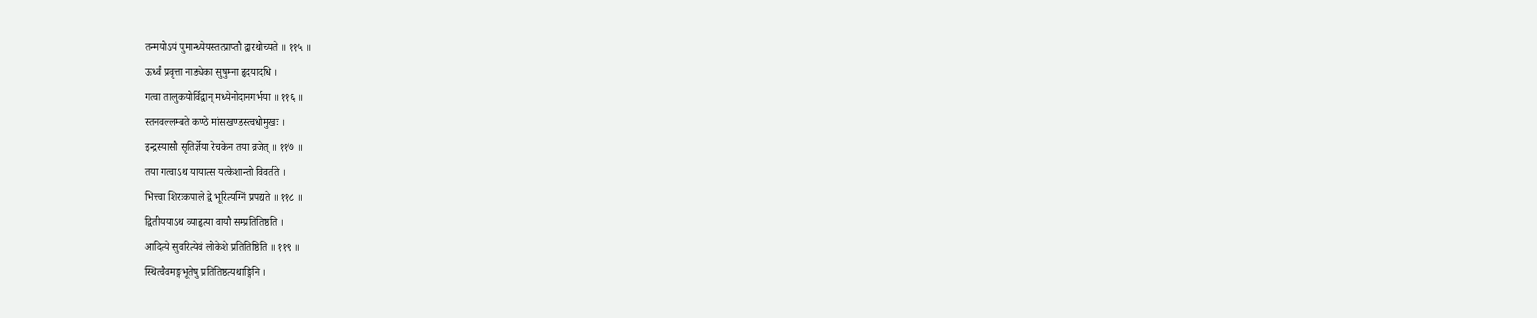तन्मयोऽयं पुमान्ध्येयस्तत्प्राप्तौ द्वारथोच्यते ॥ ११५ ॥
ऊर्ध्वं प्रवृत्ता नाड्येका सुषुम्ना हृदयादधि ।
गत्वा तालुकयोर्विद्वान् मध्येनोदानगर्भया ॥ ११६ ॥
स्तनवल्लम्बते कण्ठे मांसखण्डस्त्वधोमुखः ।
इन्द्रस्यासौ सृतिर्ज्ञेया रेचकेन तया व्रजेत् ॥ ११७ ॥
तया गत्वाऽथ यायात्स यत्केशान्तो विवर्तते ।
भित्त्वा शिरःकपाले द्वे भूरित्यग्निं प्रपद्यते ॥ ११८ ॥
द्वितीययाऽथ व्याहृत्या वायौ सम्प्रतितिष्ठति ।
आदित्ये सुवरित्येवं लोकेशे प्रतितिष्ठिति ॥ ११९ ॥
स्थित्वैवमङ्गभूतेषु प्रतितिष्ठत्यथाङ्गिनि ।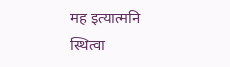मह इत्यात्मनि स्थित्वा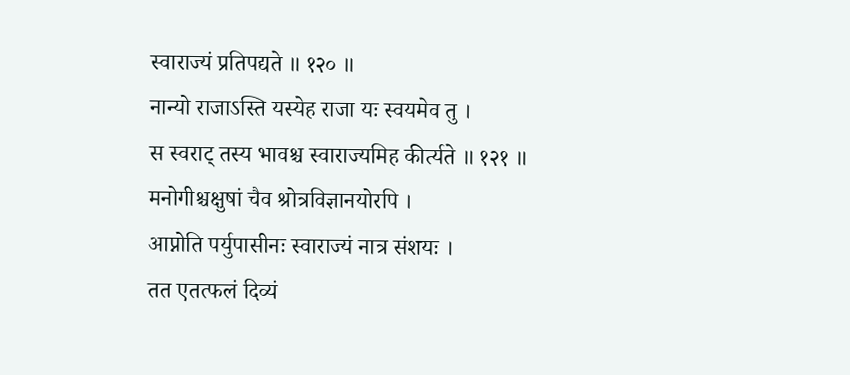स्वाराज्यं प्रतिपद्यते ॥ १२० ॥
नान्यो राजाऽस्ति यस्येह राजा यः स्वयमेव तु ।
स स्वराट् तस्य भावश्च स्वाराज्यमिह कीर्त्यते ॥ १२१ ॥
मनोगीश्चक्षुषां चैव श्रोत्रविज्ञानयोरपि ।
आप्नोति पर्युपासीनः स्वाराज्यं नात्र संशयः ।
तत एतत्फलं दिव्यं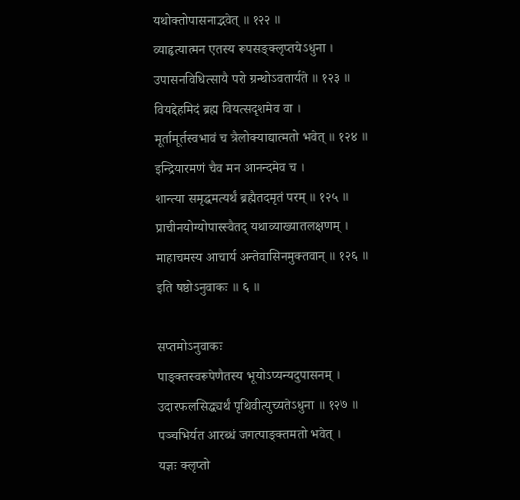यथोक्तोपासनाद्भवेत् ॥ १२२ ॥
व्याहृत्यात्मन एतस्य रूपसङ्क्लृप्तयेऽधुना ।
उपासनविधित्सायै परो ग्रन्थोऽवतार्यते ॥ १२३ ॥
वियद्देहमिदं ब्रह्म वियत्सदृशमेव वा ।
मूर्तामूर्तस्वभावं च त्रैलोक्याद्यात्मतो भवेत् ॥ १२४ ॥
इन्द्रियारमणं चैव मन आनन्दमेव च ।
शान्त्या समृद्धमत्यर्थं ब्रह्मैतदमृतं परम् ॥ १२५ ॥
प्राचीनयोग्योपास्स्वैतद् यथाव्याख्यातलक्षणम् ।
माहाचमस्य आचार्य अन्तेवासिनमुक्तवान् ॥ १२६ ॥
इति षष्ठोऽनुवाकः ॥ ६ ॥

सप्तमोऽनुवाकः
पाङ्क्तस्वरूपेणैतस्य भूयोऽप्यन्यदुपासनम् ।
उदारफलसिद्ध्यर्थं पृथिवीत्युच्यतेऽधुना ॥ १२७ ॥
पञ्चभिर्यत आरब्धं जगत्पाङ्क्तमतो भवेत् ।
यज्ञः क्लृप्तो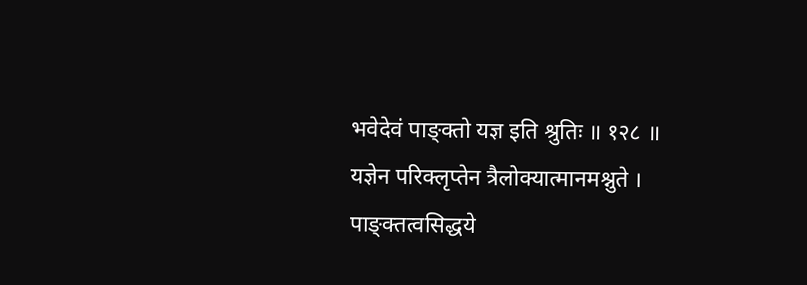भवेदेवं पाङ्क्तो यज्ञ इति श्रुतिः ॥ १२८ ॥
यज्ञेन परिक्लृप्तेन त्रैलोक्यात्मानमश्नुते ।
पाङ्क्तत्वसिद्धये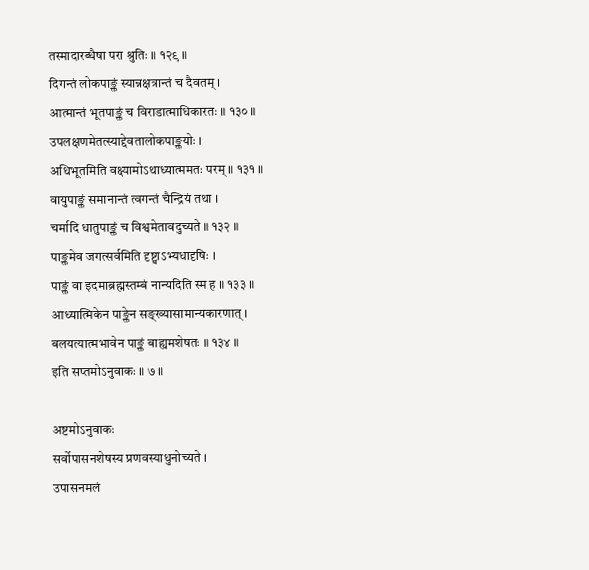तस्मादारब्धैषा परा श्रुतिः ॥ १२९ ॥
दिगन्तं लोकपाङ्क्तं स्यान्नक्षत्रान्तं च दैवतम् ।
आत्मान्तं भूतपाङ्क्तं च विराडात्माधिकारतः ॥ १३० ॥
उपलक्षणमेतत्स्याद्देवतालोकपाङ्क्तयोः ।
अधिभूतमिति वक्ष्यामोऽथाध्यात्ममतः परम् ॥ १३१ ॥
वायुपाङ्क्तं समानान्तं त्वगन्तं चैन्द्रियं तथा ।
चर्मादि धातुपाङ्क्तं च विश्वमेतावदुच्यते ॥ १३२ ॥
पाङ्क्तमेव जगत्सर्वमिति दृष्ट्वाऽभ्यधादृषिः ।
पाङ्क्तं वा इदमाब्रह्मस्तम्बं नान्यदिति स्म ह ॥ १३३ ॥
आध्यात्मिकेन पाङ्क्तेन सङ्ख्यासामान्यकारणात् ।
बलयत्यात्मभावेन पाङ्क्तं बाह्यमशेषतः ॥ १३४ ॥
इति सप्तमोऽनुवाकः ॥ ७ ॥

अष्टमोऽनुवाकः
सर्वोपासनशेषस्य प्रणवस्याधुनोच्यते ।
उपासनमलं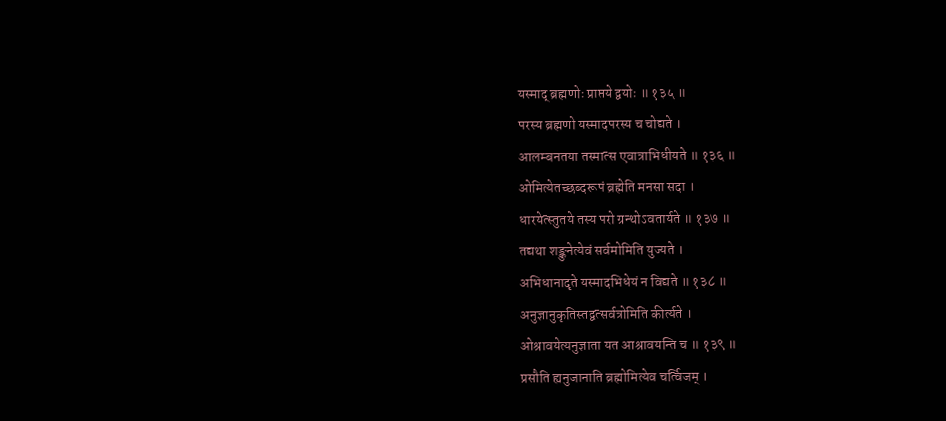यस्माद् ब्रह्मणोः प्राप्तये द्वयोः ॥ १३५ ॥
परस्य ब्रह्मणो यस्मादपरस्य च चोद्यते ।
आलम्बनतया तस्मात्स एवात्राभिधीयते ॥ १३६ ॥
ओमित्येतच्छब्दरूपं ब्रह्मेति मनसा सदा ।
धारयेत्स्तुतये तस्य परो ग्रन्थोऽवतार्यते ॥ १३७ ॥
तद्यथा शङ्कुनेत्येवं सर्वमोमिति युज्यते ।
अभिधानादृते यस्मादभिधेयं न विद्यते ॥ १३८ ॥
अनुज्ञानुकृतिस्तद्वत्सर्वत्रोमिति कीर्त्यते ।
ओश्रावयेत्यनुज्ञाता यत आश्रावयन्ति च ॥ १३९ ॥
प्रसौति ह्यनुजानाति ब्रह्मोमित्येव चर्त्विजम् ।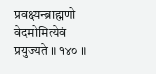प्रवक्ष्यन्ब्राह्मणो वेदमोमित्येवं प्रयुज्यते ॥ १४० ॥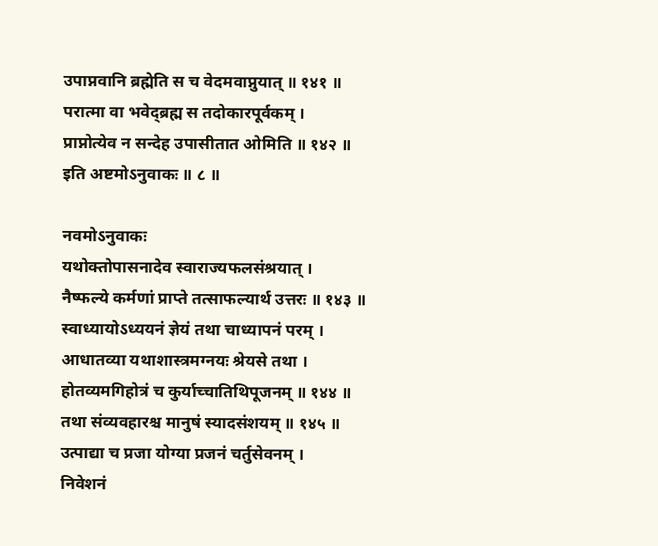उपाप्नवानि ब्रह्मेति स च वेदमवाप्नुयात् ॥ १४१ ॥
परात्मा वा भवेद्ब्रह्म स तदोकारपूर्वकम् ।
प्राप्नोत्येव न सन्देह उपासीतात ओमिति ॥ १४२ ॥
इति अष्टमोऽनुवाकः ॥ ८ ॥

नवमोऽनुवाकः
यथोक्तोपासनादेव स्वाराज्यफलसंश्रयात् ।
नैष्फल्ये कर्मणां प्राप्ते तत्साफल्यार्थ उत्तरः ॥ १४३ ॥
स्वाध्यायोऽध्ययनं ज्ञेयं तथा चाध्यापनं परम् ।
आधातव्या यथाशास्त्रमग्नयः श्रेयसे तथा ।
होतव्यमगिहोत्रं च कुर्याच्चातिथिपूजनम् ॥ १४४ ॥
तथा संव्यवहारश्च मानुषं स्यादसंशयम् ॥ १४५ ॥
उत्पाद्या च प्रजा योग्या प्रजनं चर्तुसेवनम् ।
निवेशनं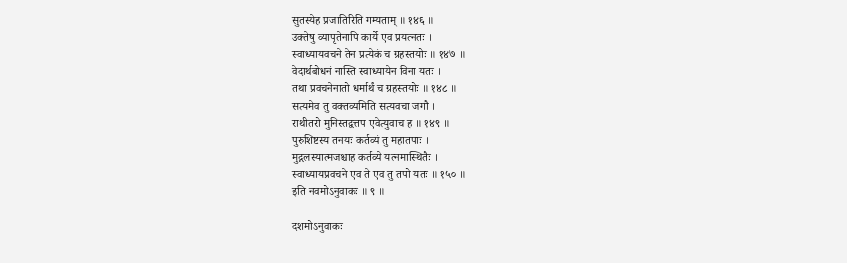सुतस्येह प्रजातिरिति गम्यताम् ॥ १४६ ॥
उक्तेषु व्यापृतेनापि कार्ये एव प्रयत्नतः ।
स्वाध्यायवचने तेन प्रत्येकं च ग्रहस्तयोः ॥ १४७ ॥
वेदार्थबोधनं नास्ति स्वाध्यायेन विना यतः ।
तथा प्रवचनेनातो धर्मार्थं च ग्रहस्तयोः ॥ १४८ ॥
सत्यमेव तु वक्तव्यमिति सत्यवचा जगौ ।
राथीतरो मुनिस्तद्वत्तप एवेत्युवाच ह ॥ १४९ ॥
पुरुशिष्टस्य तनयः कर्तव्यं तु महातपाः ।
मुद्गलस्यात्मजश्चाह कर्तव्ये यत्नमास्थितैः ।
स्वाध्यायप्रवचने एव ते एव तु तपो यतः ॥ १५० ॥
इति नवमोऽनुवाकः ॥ ९ ॥

दशमोऽनुवाकः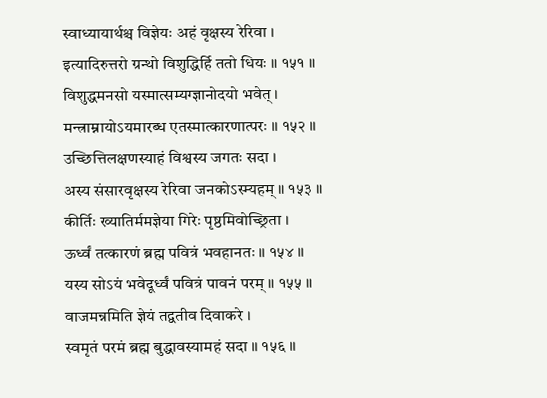स्वाध्यायार्थश्च विज्ञेयः अहं वृक्षस्य रेरिवा ।
इत्यादिरुत्तरो ग्रन्थो विशुद्धिर्हि ततो धियः ॥ १५१ ॥
विशुद्धमनसो यस्मात्सम्यग्ज्ञानोदयो भवेत् ।
मन्त्राम्नायोऽयमारब्ध एतस्मात्कारणात्परः ॥ १५२ ॥
उच्छित्तिलक्षणस्याहं विश्वस्य जगतः सदा ।
अस्य संसारवृक्षस्य रेरिवा जनकोऽस्म्यहम् ॥ १५३ ॥
कीर्तिः ख्यातिर्ममज्ञेया गिरेः पृष्ठमिवोच्छ्रिता ।
ऊर्ध्वं तत्कारणं ब्रह्म पवित्रं भवहानतः ॥ १५४ ॥
यस्य सोऽयं भवेदूर्ध्वं पवित्रं पावनं परम् ॥ १५५ ॥
वाजमन्नमिति ज्ञेयं तद्वतीव दिवाकरे ।
स्वमृतं परमं ब्रह्म बुद्धावस्यामहं सदा ॥ १५६ ॥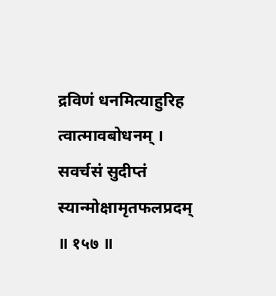द्रविणं धनमित्याहुरिह त्वात्मावबोधनम् ।
सवर्चसं सुदीप्तं स्यान्मोक्षामृतफलप्रदम् ॥ १५७ ॥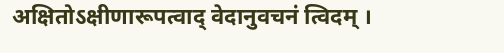अक्षितोऽक्षीणारूपत्वाद् वेदानुवचनं त्विदम् ।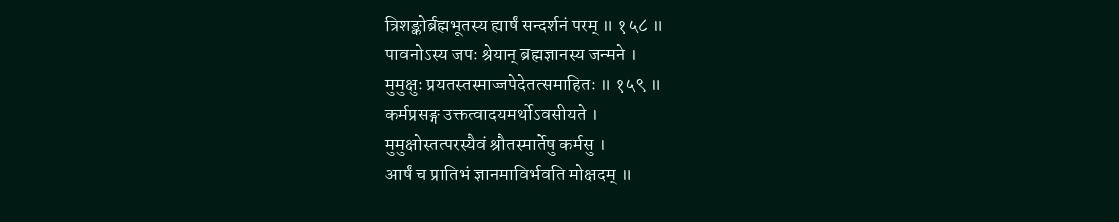त्रिशङ्कोर्ब्रह्मभूतस्य ह्यार्षं सन्दर्शनं परम् ॥ १५८ ॥
पावनोऽस्य जपः श्रेयान् ब्रह्मज्ञानस्य जन्मने ।
मुमुक्षुः प्रयतस्तस्माज्जपेदेतत्समाहितः ॥ १५९ ॥
कर्मप्रसङ्ग उक्तत्वादयमर्थोऽवसीयते ।
मुमुक्षोस्तत्परस्यैवं श्रौतस्मार्तेषु कर्मसु ।
आर्षं च प्रातिभं ज्ञानमाविर्भवति मोक्षदम् ॥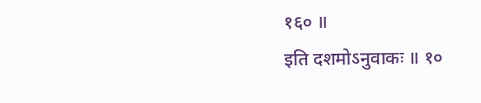१६० ॥
इति दशमोऽनुवाकः ॥ १०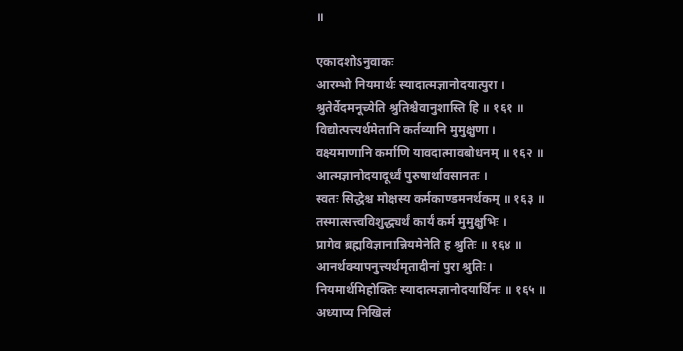॥

एकादशोऽनुवाकः
आरम्भो नियमार्थः स्यादात्मज्ञानोदयात्पुरा ।
श्रुतेर्वेदमनूच्येति श्रुतिश्चैवानुशास्ति हि ॥ १६१ ॥
विद्योत्पत्त्यर्थमेतानि कर्तव्यानि मुमुक्षुणा ।
वक्ष्यमाणानि कर्माणि यावदात्मावबोधनम् ॥ १६२ ॥
आत्मज्ञानोदयादूर्ध्वं पुरुषार्थावसानतः ।
स्वतः सिद्धेश्च मोक्षस्य कर्मकाण्डमनर्थकम् ॥ १६३ ॥
तस्मात्सत्त्वविशुद्ध्यर्थं कार्यं कर्म मुमुक्षुभिः ।
प्रागेव ब्रह्मविज्ञानान्नियमेनेति ह श्रुतिः ॥ १६४ ॥
आनर्थक्यापनुत्त्यर्थमृतादीनां पुरा श्रुतिः ।
नियमार्थमिहोक्तिः स्यादात्मज्ञानोदयार्थिनः ॥ १६५ ॥
अध्याप्य निखिलं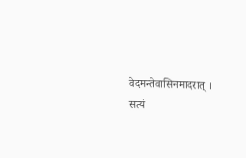वेदमन्तेवासिनमादरात् ।
सत्यं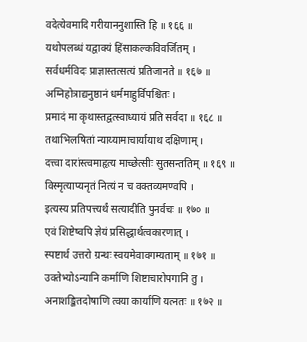वदेत्येवमादि गरीयाननुशास्ति हि ॥ १६६ ॥
यथोपलब्धं यद्वाक्यं हिंसाकल्कविवर्जितम् ।
सर्वधर्मविदः प्राज्ञास्तत्सत्यं प्रतिजानते ॥ १६७ ॥
अग्निहोत्राद्यनुष्ठानं धर्ममाहुर्विपश्चितः ।
प्रमादं मा कृथास्तद्वत्स्वाध्यायं प्रति सर्वदा ॥ १६८ ॥
तथाभिलषितां न्याय्यामाचार्यायाथ दक्षिणाम् ।
दत्त्वा दारांस्त्वमाहृत्य माच्छेत्सीः सुतसन्ततिम् ॥ १६९ ॥
विस्मृत्याप्यनृतं नित्यं न च वक्तव्यमण्वपि ।
इत्यस्य प्रतिपत्त्यर्थं सत्यादीति पुनर्वचः ॥ १७० ॥
एवं शिष्टेष्वपि ज्ञेयं प्रसिद्धार्थत्वकारणात् ।
स्पष्टार्थ उत्तरो ग्रन्थः स्वयमेवावगम्यताम् ॥ १७१ ॥
उक्तेभ्योऽन्यानि कर्माणि शिष्टाचारोपगानि तु ।
अनाशङ्कितदोषाणि त्वया कार्याणि यत्नतः ॥ १७२ ॥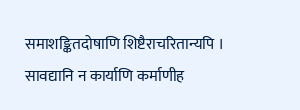समाशङ्कितदोषाणि शिष्टैराचरितान्यपि ।
सावद्यानि न कार्याणि कर्माणीह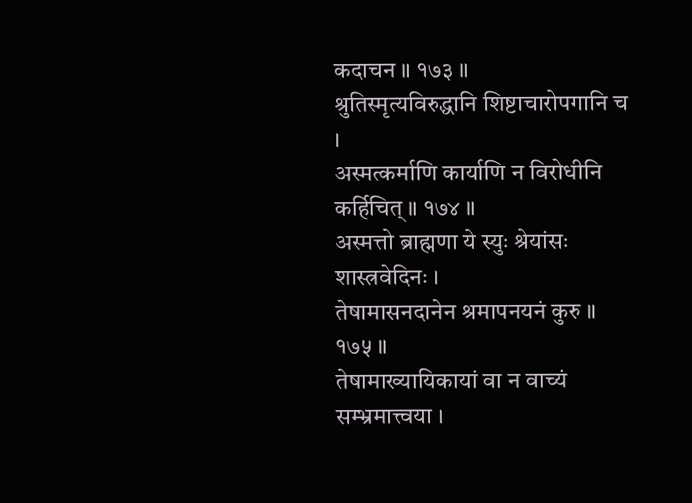कदाचन ॥ १७३ ॥
श्रुतिस्मृत्यविरुद्धानि शिष्टाचारोपगानि च ।
अस्मत्कर्माणि कार्याणि न विरोधीनि कर्हिचित् ॥ १७४ ॥
अस्मत्तो ब्राह्मणा ये स्युः श्रेयांसः शास्त्रवेदिनः ।
तेषामासनदानेन श्रमापनयनं कुरु ॥ १७५ ॥
तेषामाख्यायिकायां वा न वाच्यं सम्भ्रमात्त्वया ।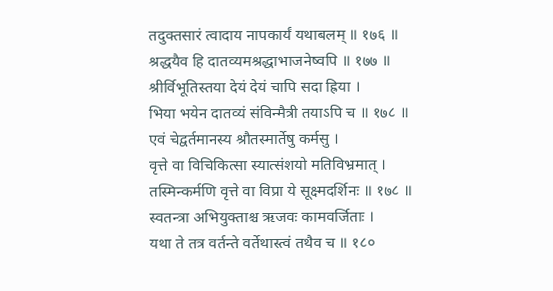तदुक्तसारं त्वादाय नापकार्यं यथाबलम् ॥ १७६ ॥
श्रद्धयैव हि दातव्यमश्रद्धाभाजनेष्वपि ॥ १७७ ॥
श्रीर्विभूतिस्तया देयं देयं चापि सदा ह्रिया ।
भिया भयेन दातव्यं संविन्मैत्री तयाऽपि च ॥ १७८ ॥
एवं चेद्वर्तमानस्य श्रौतस्मार्तेषु कर्मसु ।
वृत्ते वा विचिकित्सा स्यात्संशयो मतिविभ्रमात् ।
तस्मिन्कर्मणि वृत्ते वा विप्रा ये सूक्ष्मदर्शिनः ॥ १७८ ॥
स्वतन्त्रा अभियुक्ताश्च ऋजवः कामवर्जिताः ।
यथा ते तत्र वर्तन्ते वर्तेथास्त्वं तथैव च ॥ १८०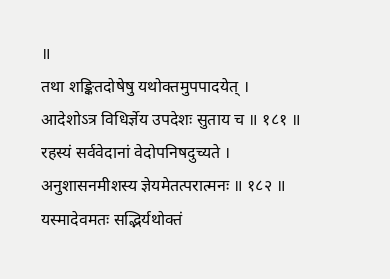॥
तथा शङ्कितदोषेषु यथोक्तमुपपादयेत् ।
आदेशोऽत्र विधिर्ज्ञेय उपदेशः सुताय च ॥ १८१ ॥
रहस्यं सर्ववेदानां वेदोपनिषदुच्यते ।
अनुशासनमीशस्य ज्ञेयमेतत्परात्मनः ॥ १८२ ॥
यस्मादेवमतः सद्भिर्यथोक्तं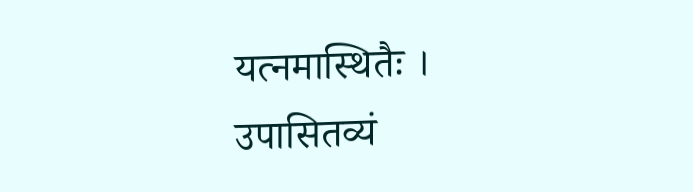यत्नमास्थितैः ।
उपासितव्यं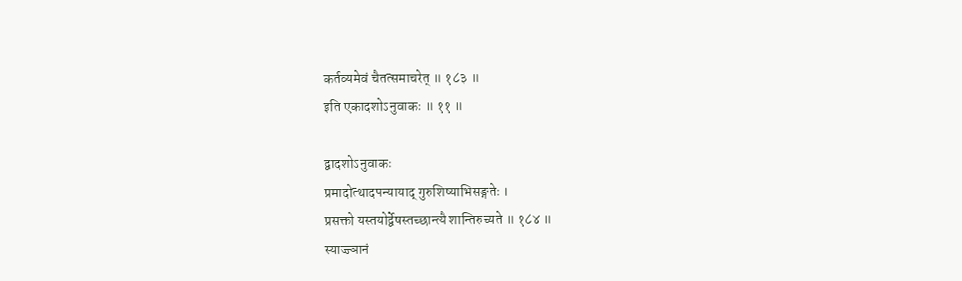कर्तव्यमेवं चैतत्समाचरेत् ॥ १८३ ॥
इति एकादशोऽनुवाकः ॥ ११ ॥

द्वादशोऽनुवाकः
प्रमादोत्थादपन्यायाद् गुरुशिष्याभिसङ्गतेः ।
प्रसक्तो यस्तयोर्द्वेषस्तच्छान्त्यै शान्तिरुच्यते ॥ १८४ ॥
स्याज्ज्ञानं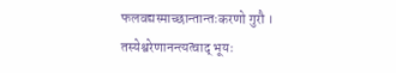फलवद्यस्माच्छान्तान्तःकरणो गुरौ ।
तस्येश्वरेणानन्त्यत्वाद् भूयः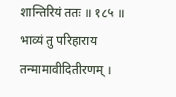शान्तिरियं ततः ॥ १८५ ॥
भाव्यं तु परिहाराय तन्मामावीदितीरणम् ।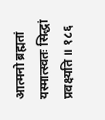आत्मनो ब्रह्मतां यस्मात्स्वतः सिद्धां प्रवक्ष्यति ॥ १८६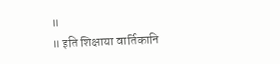॥
॥ इति शिक्षाया वार्तिकानि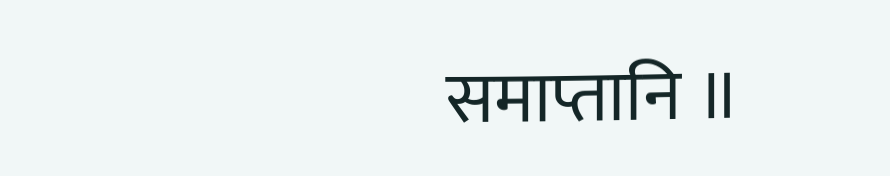समाप्तानि ॥